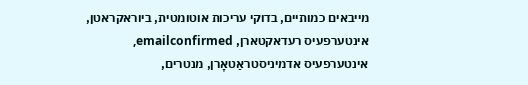מייבאים כמותיים, בדוקי עריכות אוטומטית, ביוראקראטן, אינטערפעיס רעדאקטארן, emailconfirmed, אינטערפעיס אדמיניסטראַטאָרן, מנטרים,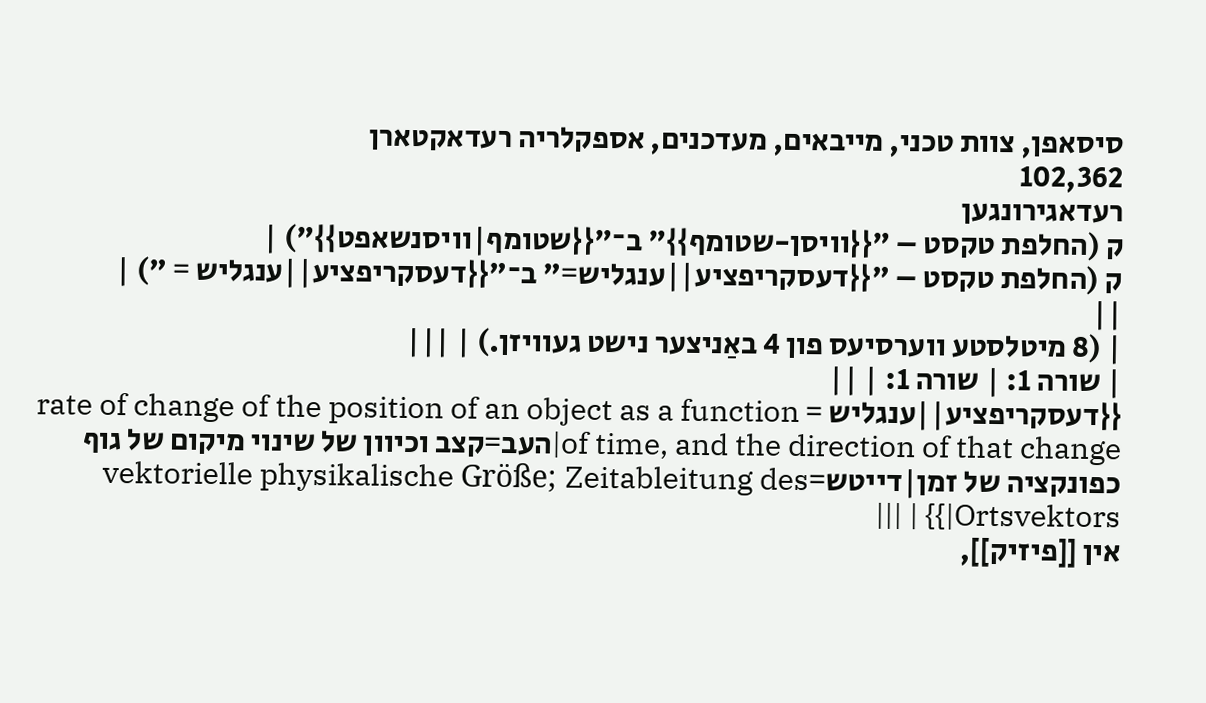סיסאפן, צוות טכני, מייבאים, מעדכנים, אספקלריה רעדאקטארן
102,362
רעדאגירונגען
ק (החלפת טקסט – "{{וויסן-שטומף}}" ב־"{{שטומף|וויסנשאפט}}") |
ק (החלפת טקסט – "{{דעסקריפציע||ענגליש=" ב־"{{דעסקריפציע||ענגליש = ") |
||
| (8 מיטלסטע ווערסיעס פון 4 באַניצער נישט געוויזן.) | |||
| שורה 1: | שורה 1: | ||
{{דעסקריפציע||ענגליש = rate of change of the position of an object as a function of time, and the direction of that change|העב=קצב וכיוון של שינוי מיקום של גוף כפונקציה של זמן|דייטש=vektorielle physikalische Größe; Zeitableitung des Ortsvektors|}} | |||
אין [[פיזיק]],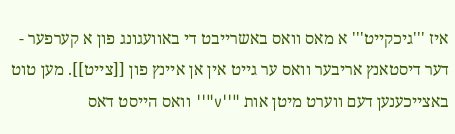איז '''גיכקייט''' א מאס וואס באשרייבט די באוועגונג פון א קערפער - דער דיסטאנץ אריבער וואס ער גייט אין אן איינץ פון [[צייט]]. מען טוט באצייכענען דעם ווערט מיטן אות "''v"'' וואס הייסט דאס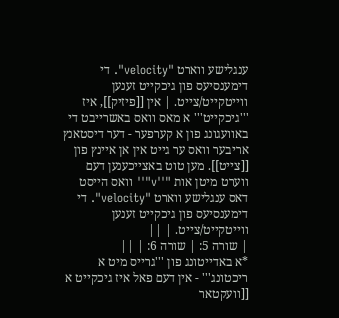ענגלישע ווארט "velocity". די דימענסיעס פון גיכקייט זענען ווייטקייט/צייט. | אין [[פיזיק]], איז '''גיכקייט''' א מאס וואס באשרייבט די באוועגונג פון א קערפער - דער דיסטאנץ אריבער וואס ער גייט אין אן איינץ פון [[צייט]]. מען טוט באצייכענען דעם ווערט מיטן אות "''v"'' וואס הייסט דאס ענגלישע ווארט "velocity". די דימענסיעס פון גיכקייט זענען ווייטקייט/צייט. | ||
| שורה 5: | שורה 6: | ||
*א באדייטונג פון '''גרייס מיט א ריכטונג''' - אין דעם פאל איז גיכקייט א [[וועקטאר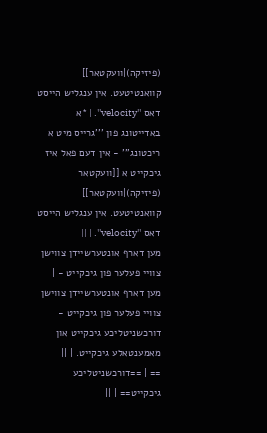(פיזיקה)|וועקטאר]] קוואנטיטעט. אין ענגליש הייסט דאס ''velocity''. | *א באדייטונג פון '''גרייס מיט א ריכטונג''' - אין דעם פאל איז גיכקייט א [[וועקטאר (פיזיקה)|וועקטאר]] קוואנטיטעט. אין ענגליש הייסט דאס ''velocity''. | ||
מען דארף אונטערשיידן צווישן צוויי פעלער פון גיכקייט - | מען דארף אונטערשיידן צווישן צוויי פעלער פון גיכקייט - דורכשניטליכע גיכקייט און מאמענטאלע גיכקייט. | ||
== | ==דורכשניטליכע גיכקייט== | ||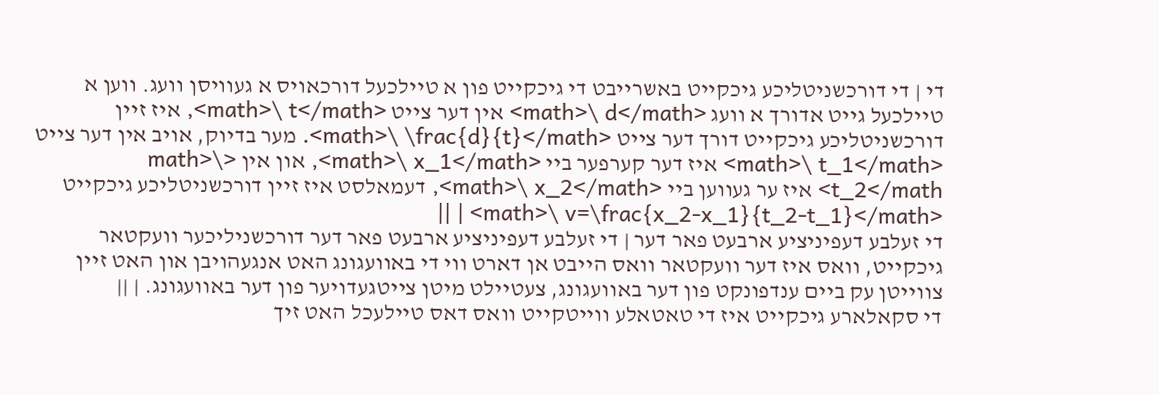די | די דורכשניטליכע גיכקייט באשרייבט די גיכקייט פון א טיילכעל דורכאויס א געוויסן וועג. ווען א טיילכעל גייט אדורך א וועג <math>\ d</math> אין דער צייט <math>\ t</math>, איז זיין דורכשניטליכע גיכקייט דורך דער צייט <math>\ \frac{d}{t}</math>. מער בדיוק, אויב אין דער צייט <math>\ t_1</math> איז דער קערפער ביי <math>\ x_1</math>, און אין <math>\ t_2</math> איז ער געווען ביי <math>\ x_2</math>, דעמאלסט איז זיין דורכשניטליכע גיכקייט <math>\ v=\frac{x_2-x_1}{t_2-t_1}</math> | ||
די זעלבע דעפיניציע ארבעט פאר דער | די זעלבע דעפיניציע ארבעט פאר דער דורכשניליכער וועקטאר גיכקייט, וואס איז דער וועקטאר וואס הייבט אן דארט ווי די באוועגונג האט אנגעהויבן און האט זיין צווייטן עק ביים ענדפונקט פון דער באוועגונג, צעטיילט מיטן צייטגעדויער פון דער באוועגונג. | ||
די סקאלארע גיכקייט איז די טאטאלע ווייטקייט וואס דאס טיילעכל האט זיך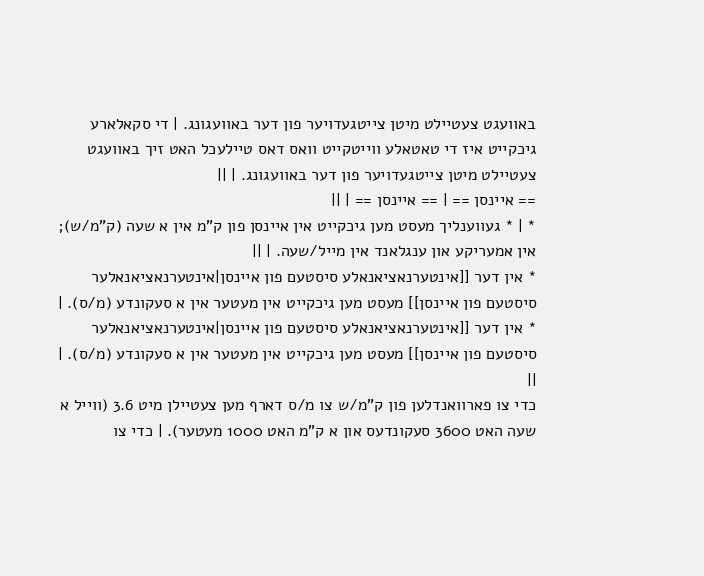באוועגט צעטיילט מיטן צייטגעדויער פון דער באוועגונג. | די סקאלארע גיכקייט איז די טאטאלע ווייטקייט וואס דאס טיילעכל האט זיך באוועגט צעטיילט מיטן צייטגעדויער פון דער באוועגונג. | ||
== איינסן == | == איינסן == | ||
* | * געווענליך מעסט מען גיכקייט אין איינסן פון ק"מ אין א שעה (ק"מ/ש); אין אמעריקע און ענגלאנד אין מייל/שעה. | ||
* אין דער [[אינטערנאציאנאלע סיסטעם פון איינסן|אינטערנאציאנאלער סיסטעם פון איינסן]] מעסט מען גיכקייט אין מעטער אין א סעקונדע (מ/ס). | * אין דער [[אינטערנאציאנאלע סיסטעם פון איינסן|אינטערנאציאנאלער סיסטעם פון איינסן]] מעסט מען גיכקייט אין מעטער אין א סעקונדע (מ/ס). | ||
כדי צו פארוואנדלען פון ק"מ/ש צו מ/ס דארף מען צעטיילן מיט 3.6 (ווייל א שעה האט 3600 סעקונדעס און א ק"מ האט 1000 מעטער). | כדי צו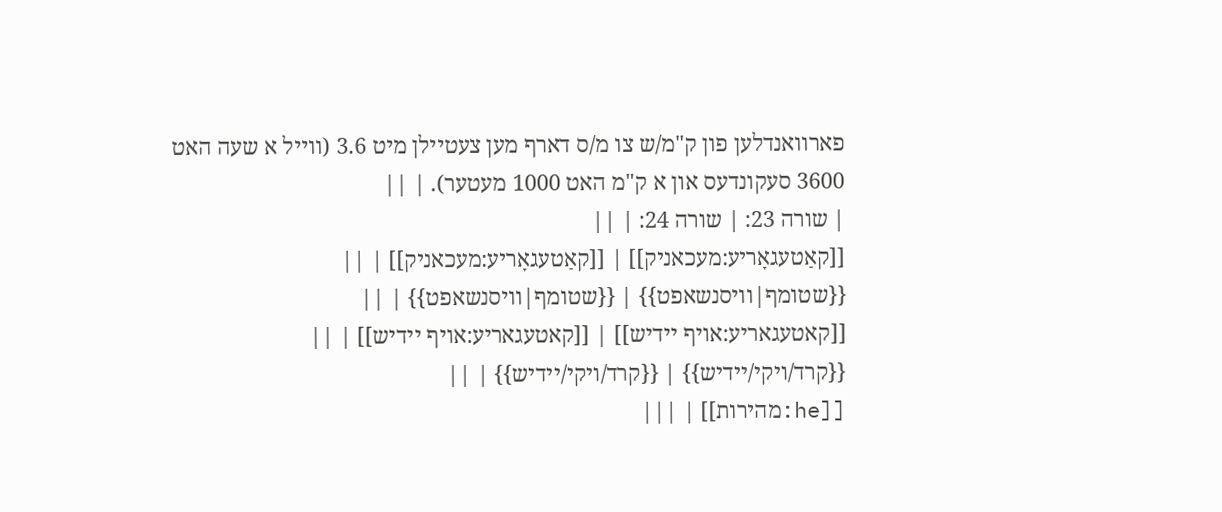פארוואנדלען פון ק"מ/ש צו מ/ס דארף מען צעטיילן מיט 3.6 (ווייל א שעה האט 3600 סעקונדעס און א ק"מ האט 1000 מעטער). | ||
| שורה 23: | שורה 24: | ||
[[קאַטעגאָריע:מעכאניק]] | [[קאַטעגאָריע:מעכאניק]] | ||
{{שטומף|וויסנשאפט}} | {{שטומף|וויסנשאפט}} | ||
[[קאטעגאריע:אויף יידיש]] | [[קאטעגאריע:אויף יידיש]] | ||
{{קרד/ויקי/יידיש}} | {{קרד/ויקי/יידיש}} | ||
[[he:מהירות]] | |||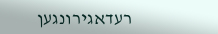רעדאגירונגען